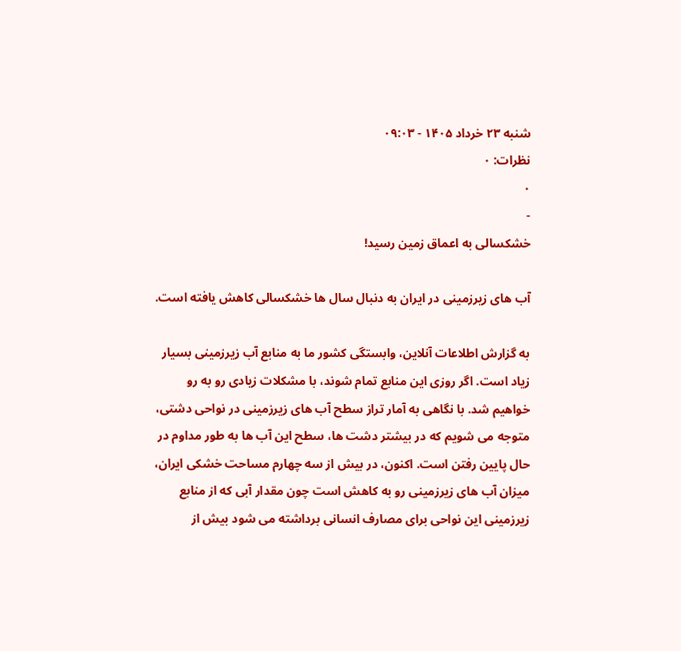شنبه ۲۳ خرداد ۱۴۰۵ - ۰۹:۰۳
نظرات: ۰
۰
-
خشکسالی به اعماق زمین رسید!

آب های زیرزمینی در ایران به دنبال سال ها خشکسالی کاهش یافته است.

به گزارش اطلاعات آنلاین، وابستگی کشور ما به منابع آب زیرزمینی بسیار زیاد است. اگر روزی این منابع تمام شوند، با مشکلات زیادی رو به رو خواهیم شد. با نگاهی به آمار تراز سطح آب های زیرزمینی در نواحی دشتی، متوجه می شویم که در بیشتر دشت ها، سطح این آب ها به طور مداوم در حال پایین رفتن است. اکنون، در بیش از سه چهارم مساحت خشکی ایران، میزان آب های زیرزمینی رو به کاهش است چون مقدار آبی که از منابع زیرزمینی این نواحی برای مصارف انسانی برداشته می شود بیش از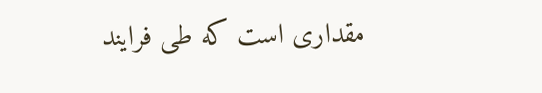مقداری است که طی فرایند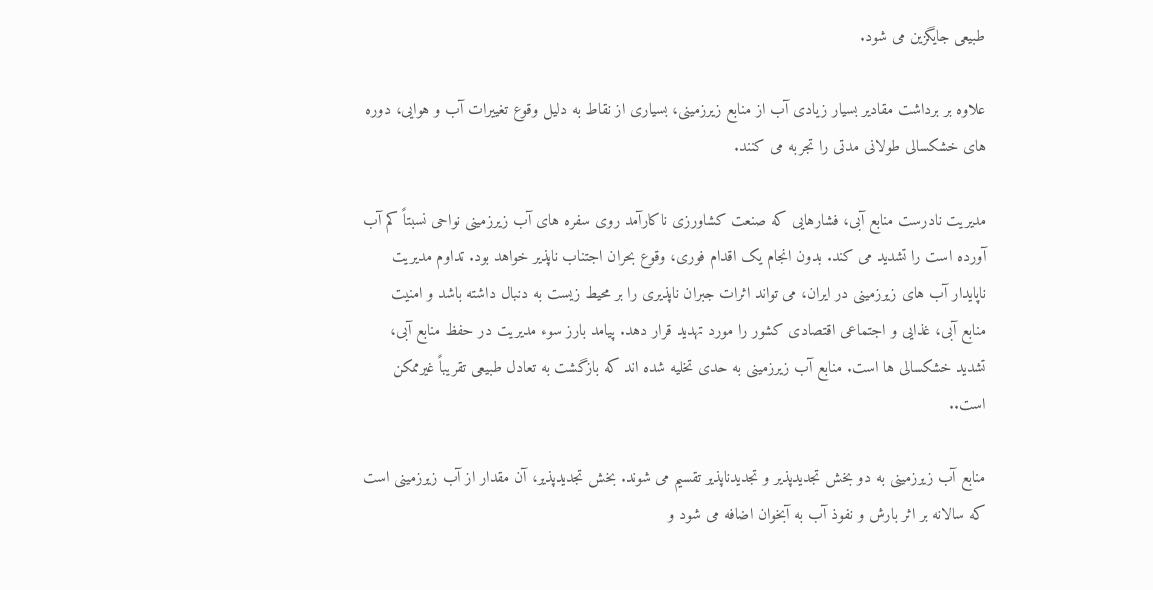طبیعی جایگزین می شود.

علاوه بر برداشت مقادیر بسیار زیادی آب از منابع زیرزمینی، بسیاری از نقاط به دلیل وقوع تغییرات آب و هوایی، دوره های خشکسالی طولانی مدتی را تجربه می کنند.

مدیریت نادرست منابع آبی، فشارهایی که صنعت کشاورزی ناکارآمد روی سفره های آب زیرزمینی نواحی نسبتاً کم آب آورده است را تشدید می کند. بدون انجام یک اقدام فوری، وقوع بحران اجتناب ناپذیر خواهد بود. تداوم مدیریت ناپایدار آب های زیرزمینی در ایران، می تواند اثرات جبران ناپذیری را بر محیط زیست به دنبال داشته باشد و امنیت منابع آبی، غذایی و اجتماعی اقتصادی کشور را مورد تهدید قرار دهد. پیامد بارز سوء مدیریت در حفظ منابع آبی، تشدید خشکسالی ها است. منابع آب زیرزمینی به حدی تخلیه شده ‌اند که بازگشت به تعادل طبیعی تقریباً غیرممکن است..

منابع آب زیرزمینی به دو بخش تجدیدپذیر و تجدیدناپذیر تقسیم می شوند. بخش تجدیدپذیر، آن مقدار از آب زیرزمینی است که سالانه بر اثر بارش و نفوذ آب به آبخوان اضافه می شود و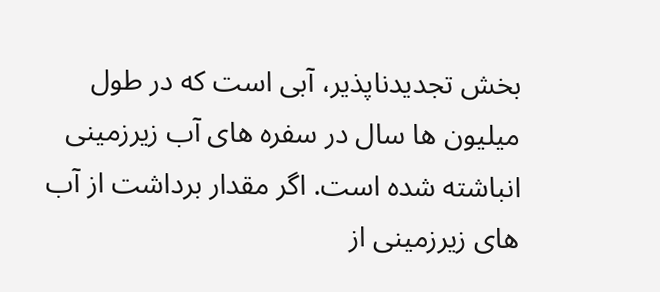بخش تجدیدناپذیر، آبی است که در طول میلیون ها سال در سفره های آب زیرزمینی انباشته شده است. اگر مقدار برداشت از آب های زیرزمینی از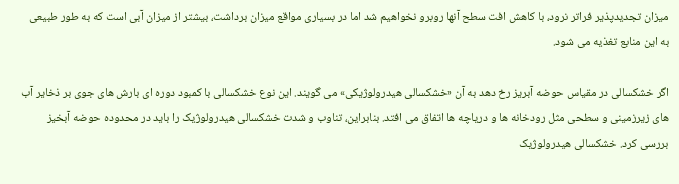میزان تجدیدپذیر فراتر نرود، با کاهش افت سطح آنها روبرو نخواهیم شد اما در بسیاری مواقع میزان برداشت، بیشتر از میزان آبی است که به طور طبیعی به این منابع تغذیه می شود.

اگر خشکسالی در مقیاس حوضه آبریز رخ دهد به آن «خشکسالی هیدرولوژیکی» می گویند. این نوع خشکسالی با کمبود دوره ای بارش های جوی بر ذخایر آب های زیرزمینی و سطحی مثل رودخانه ها و دریاچه ها اتفاق می افتد. بنابراین، تناوب و شدت خشکسالی هیدرولوژیک را باید در محدوده حوضه آبخیز بررسی کرد. خشکسالی هیدرولوژیک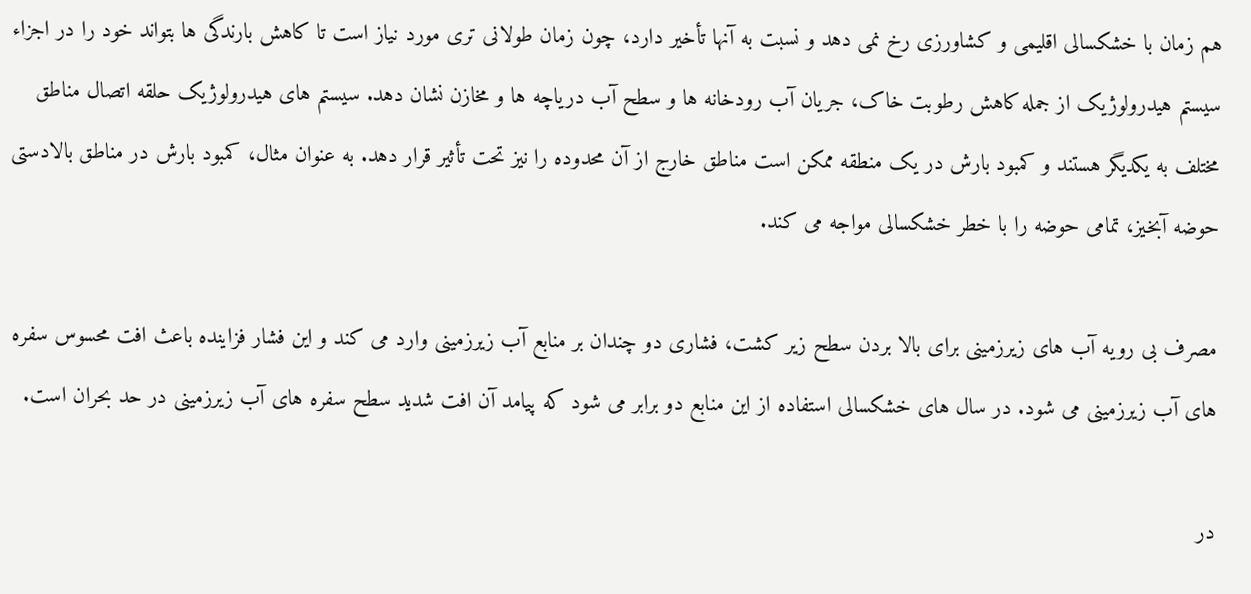هم زمان با خشکسالی اقلیمی و کشاورزی رخ نمی دهد و نسبت به آنها تأخیر دارد، چون زمان طولانی تری مورد نیاز است تا کاهش بارندگی ها بتواند خود را در اجزاء سیستم هیدرولوژیک از جمله کاهش رطوبت خاک، جریان آب رودخانه ها و سطح آب دریاچه ها و مخازن نشان دهد. سیستم های هیدرولوژیک حلقه اتصال مناطق مختلف به یکدیگر هستند و کمبود بارش در یک منطقه ممکن است مناطق خارج از آن محدوده را نیز تحت تأثیر قرار دهد. به عنوان مثال، کمبود بارش در مناطق بالادستی حوضه آبخیز، تمامی حوضه را با خطر خشکسالی مواجه می کند.

مصرف بی رویه آب های زیرزمینی برای بالا بردن سطح زیر کشت، فشاری دو چندان بر منابع آب زیرزمینی وارد می کند و این فشار فزاینده باعث افت محسوس سفره های آب زیرزمینی می شود. در سال های خشکسالی استفاده از این منابع دو برابر می شود که پیامد آن افت شدید سطح سفره های آب زیرزمینی در حد بحران است.

در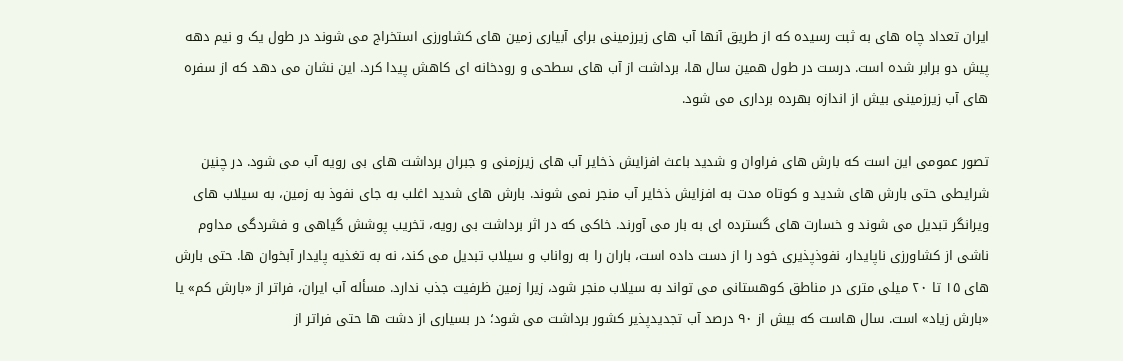ایران تعداد چاه های به ثبت رسیده که از طریق آنها آب های زیرزمینی برای آبیاری زمین های کشاورزی استخراج می شوند در طول یک و نیم دهه پیش دو برابر شده است. درست در طول همین سال ها، برداشت از آب های سطحی و رودخانه ای کاهش پیدا کرد. این نشان می دهد که از سفره های آب زیرزمینی بیش از اندازه بهرده برداری می شود.

تصور عمومی این است که بارش های فراوان و شدید باعث افزایش ذخایر آب های زیرزمنی و جبران برداشت های بی رویه آب می شود. در چنین شرایطی حتی بارش‌ های شدید و کوتاه‌ مدت به افزایش ذخایر آب منجر نمی‌ شوند. بارش های شدید اغلب به جای نفوذ به زمین، به سیلاب‌ های ویرانگر تبدیل می ‌شوند و خسارت ‌های گسترده ‌ای به بار می ‌آورند. خاکی که در اثر برداشت بی ‌رویه، تخریب پوشش گیاهی و فشردگی مداوم ناشی از کشاورزی ناپایدار، نفوذپذیری خود را از دست داده است، باران را به رواناب و سیلاب تبدیل می ‌کند، نه به تغذیه پایدار آبخوان‌ ها. حتی بارش‌ های ۱۵ تا ۲۰ میلی‌ متری در مناطق کوهستانی می ‌تواند به سیلاب منجر شود، زیرا زمین ظرفیت جذب ندارد. مسأله آب ایران، فراتر از «بارش کم» یا «بارش زیاد» است. سال ‌هاست که بیش از ۹۰ درصد آب تجدیدپذیر کشور برداشت می ‌شود؛ در بسیاری از دشت ‌ها حتی فراتر از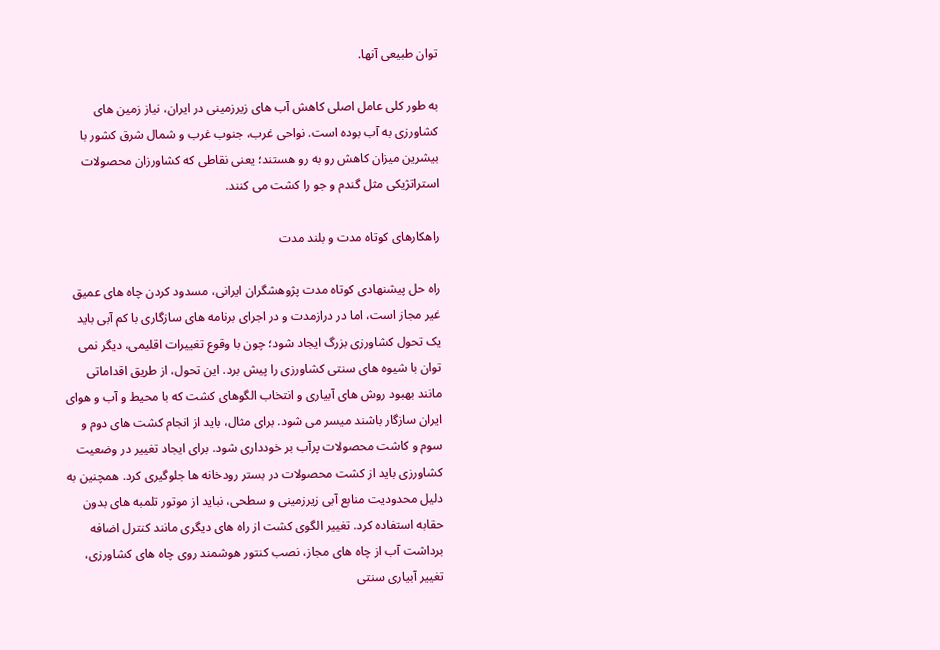توان طبیعی آنها.

به طور کلی عامل اصلی کاهش آب های زیرزمینی در ایران، نیاز زمین های کشاورزی به آب بوده است. نواحی غرب، جنوب غرب و شمال شرق کشور با بیشرین میزان کاهش رو به رو هستند؛ یعنی نقاطی که کشاورزان محصولات استراتژیکی مثل گندم و جو را کشت می کنند.

راهکارهای کوتاه مدت و بلند مدت

راه حل پیشنهادی کوتاه مدت پژوهشگران ایرانی، مسدود کردن چاه های عمیق غیر مجاز است، اما در درازمدت و در اجرای برنامه های سازگاری با کم آبی باید یک تحول کشاورزی بزرگ ایجاد شود؛ چون با وقوع تغییرات اقلیمی، دیگر نمی توان با شیوه های سنتی کشاورزی را پیش برد. این تحول، از طریق اقداماتی مانند بهبود روش های آبیاری و انتخاب الگوهای کشت که با محیط و آب و هوای ایران سازگار باشند میسر می شود. برای مثال، باید از انجام کشت های دوم و سوم و کاشت محصولات پرآب بر خودداری شود. برای ایجاد تغییر در وضعیت کشاورزی باید از کشت محصولات در بستر رودخانه ها جلوگیری کرد. همچنین به دلیل محدودیت منابع آبی زیرزمینی و سطحی، نباید از موتور تلمبه های بدون حقابه استفاده کرد. تغییر الگوی کشت از راه های دیگری مانند کنترل اضافه برداشت آب از چاه های مجاز، نصب کنتور هوشمند روی چاه های کشاورزی، تغییر آبیاری سنتی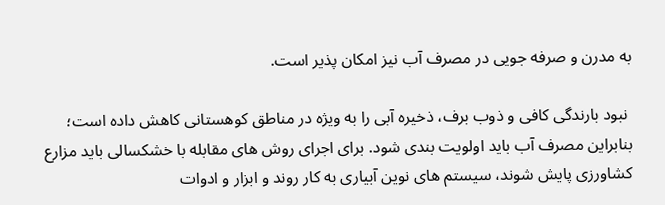به مدرن و صرفه جویی در مصرف آب نیز امکان پذیر است.

 نبود بارندگی کافی و ذوب برف، ذخیره آبی را به ویژه در مناطق کوهستانی کاهش داده است؛ بنابراین مصرف آب باید اولویت بندی شود. برای اجرای روش های مقابله با خشکسالی باید مزارع کشاورزی پایش شوند، سیستم های نوین آبیاری به کار روند و ابزار و ادوات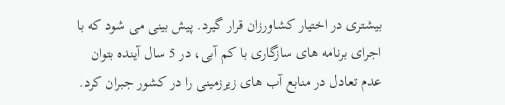بیشتری در اختیار کشاورزان قرار گیرد. پیش بینی می شود که با اجرای برنامه های سازگاری با کم آبی، در 5 سال آینده بتوان عدم تعادل در منابع آب های زیرزمینی را در کشور جبران کرد.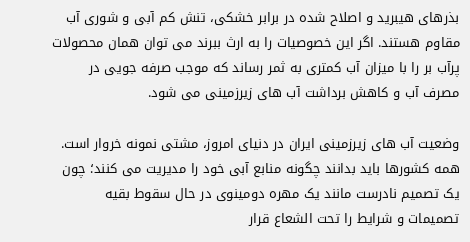بذرهای هیبرید و اصلاح شده در برابر خشکی، تنش کم ‌آبی و شوری آب مقاوم هستند. اگر این خصوصیات را به ارث ببرند می ‌توان همان محصولات پرآب ‌بر را با میزان آب کمتری به ثمر رساند که موجب صرفه‌ جویی در مصرف آب و کاهش برداشت آب‌ های زیرزمینی می ‌شود.

وضعیت آب های زیرزمینی ایران در دنیای امروز، مشتی نمونه خروار است. همه کشورها باید بدانند چگونه منابع آبی خود را مدیریت می کنند؛ چون یک تصمیم نادرست مانند یک مهره دومینوی در حال سقوط بقیه تصمیمات و شرایط را تحت الشعاع قرار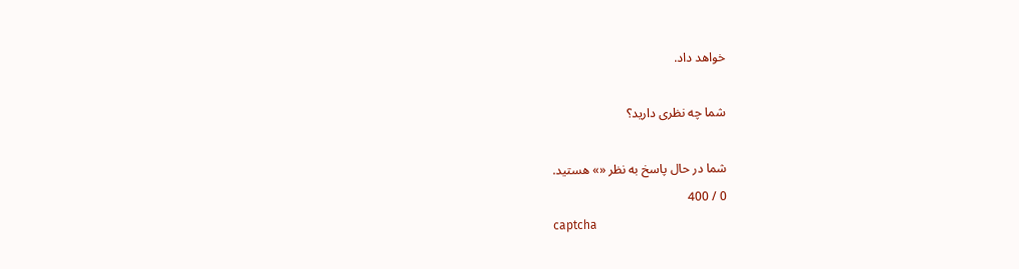خواهد داد.

شما چه نظری دارید؟

شما در حال پاسخ به نظر «» هستید.
0 / 400
captcha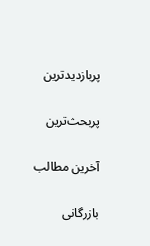پربازدیدترین

پربحث‌ترین

آخرین مطالب

بازرگانی